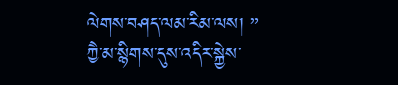ལེགས་བཤད་ལམ་རིམ་ལས། ” ཀྱཻ་མ་སྙིགས་དུས་འདིར་སྐྱེས་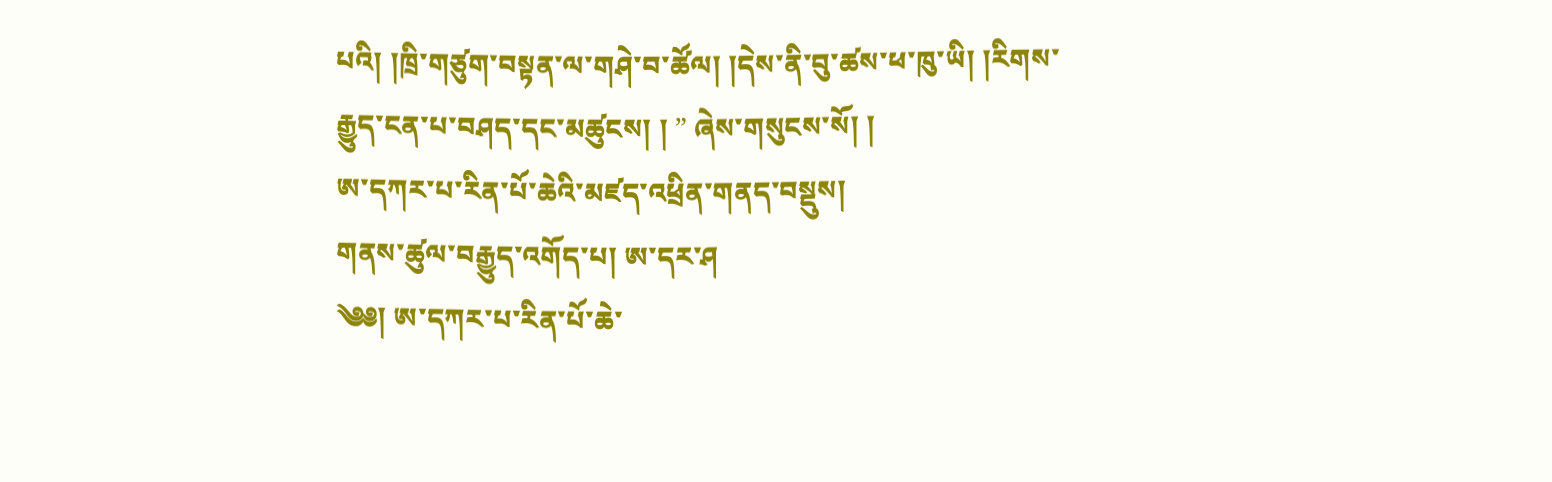པའི། །ཁྲི་གཙུག་བསྟན་ལ་གཤེ་བ་ཚོལ། །དེས་ནི་བུ་ཚས་ཕ་ཁུ་ཡི། །རིགས་རྒྱུད་ངན་པ་བཤད་དང་མཚུངས། ། ” ཞེས་གསུངས་སོ། །
ཨ་དཀར་པ་རིན་པོ་ཆེའི་མཛད་འཕྲིན་གནད་བསྡུས།
གནས་ཚུལ་བརྒྱུད་འགོད་པ། ཨ་དར་ཤ
༄༅། ཨ་དཀར་པ་རིན་པོ་ཆེ་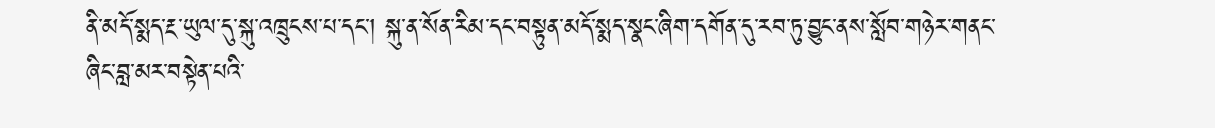ནི་མདོ་སྨད་རྔ་ཡུལ་དུ་སྐུ་འཁྲུངས་པ་དང་། སྐུ་ན་སོན་རིམ་དང་བསྟུན་མདོ་སྨད་སྣང་ཞིག་དགོན་དུ་རབ་ཏུ་བྱུང་ནས་སློབ་གཉེར་གནང་ཞིང་བླ་མར་བསྟེན་པའི་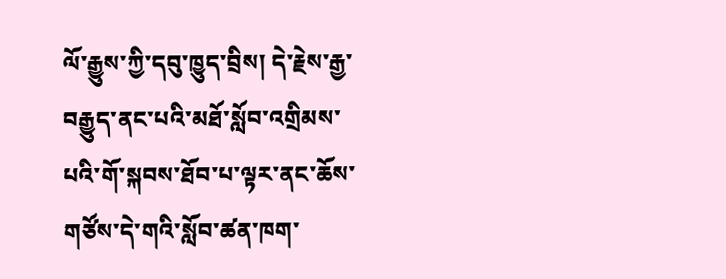ལོ་རྒྱུས་ཀྱི་དབུ་ཁྱུད་བྲིས། དེ་རྗེས་རྒྱ་བརྒྱུད་ནང་པའི་མཐོ་སློབ་འགྲིམས་པའི་གོ་སྐབས་ཐོབ་པ་ལྟར་ནང་ཆོས་གཙོས་དེ་གའི་སློབ་ཚན་ཁག་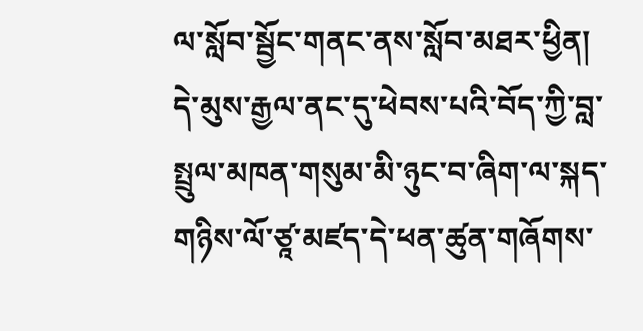ལ་སློབ་སྦྱོང་གནང་ནས་སློབ་མཐར་ཕྱིན། དེ་མུས་རྒྱལ་ནང་དུ་ཕེབས་པའི་བོད་ཀྱི་བླ་སྤྲུལ་མཁན་གསུམ་མི་ཉུང་བ་ཞིག་ལ་སྐད་གཉིས་ལོ་ཙཱ་མཛད་དེ་ཕན་ཚུན་གཞོགས་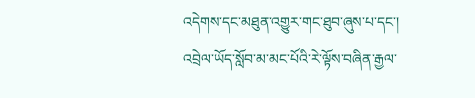འདེགས་དང་མཐུན་འགྱུར་གང་ཐུབ་ཞུས་པ་དང་། འབྲེལ་ཡོད་སློབ་མ་མང་པོའི་རེ་ལྟོས་བཞིན་རྒྱལ་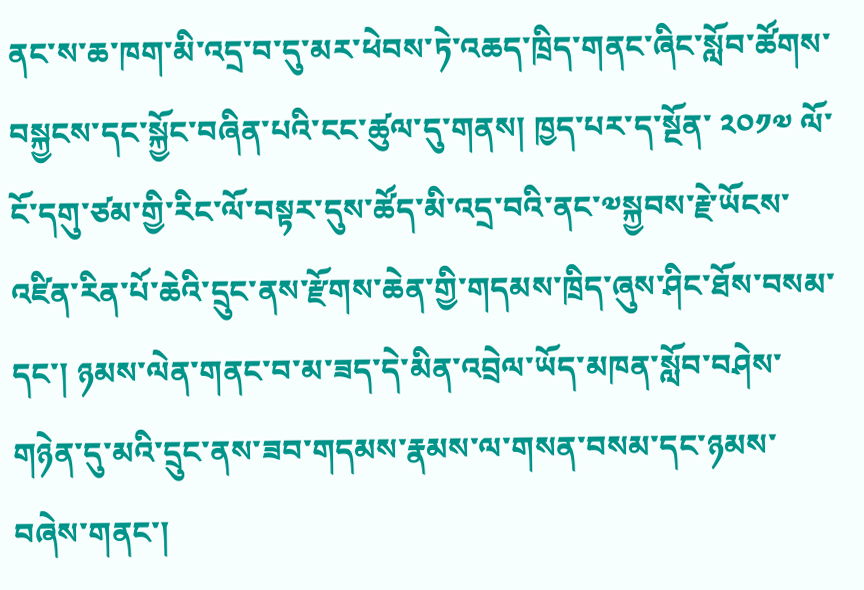ནང་ས་ཆ་ཁག་མི་འདྲ་བ་དུ་མར་ཕེབས་ཏེ་འཆད་ཁྲིད་གནང་ཞིང་སློབ་ཚོགས་བསྐྱངས་དང་སྐྱོང་བཞིན་པའི་ངང་ཚུལ་དུ་གནས། ཁྱད་པར་ད་སྔོན་ ༢༠༡༧ ལོ་ངོ་དགུ་ཙམ་གྱི་རིང་ལོ་བསྟར་དུས་ཚོད་མི་འདྲ་བའི་ནང་༧སྐྱབས་རྗེ་ཡོངས་འཛིན་རིན་པོ་ཆེའི་དྲུང་ནས་རྫོགས་ཆེན་གྱི་གདམས་ཁྲིད་ཞུས་ཤིང་ཐོས་བསམ་དང་། ཉམས་ལེན་གནང་བ་མ་ཟད་དེ་མིན་འབྲེལ་ཡོད་མཁན་སློབ་བཤེས་གཉེན་དུ་མའི་དྲུང་ནས་ཟབ་གདམས་རྣམས་ལ་གསན་བསམ་དང་ཉམས་བཞེས་གནང་།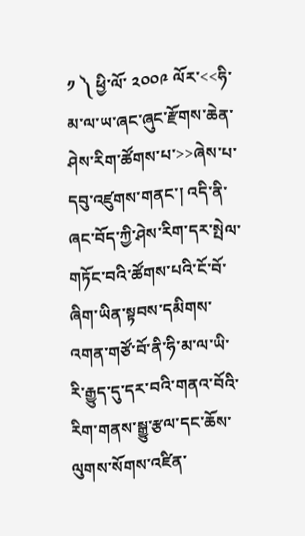༡ ༽ ཕྱི་ལོ་ ༢༠༠༩ ལོར་<<ཧི་མ་ལ་ཡ་ཞང་ཞུང་རྫོགས་ཆེན་ཤེས་རིག་ཚོགས་པ་>>ཞེས་པ་དབུ་འཛུགས་གནང་། འདི་ནི་ཞང་བོད་ཀྱི་ཤེས་རིག་དར་སྤེལ་གཏོང་བའི་ཚོགས་པའི་ངོ་བོ་ཞིག་ཡིན་སྟབས་དམིགས་འགན་གཙོ་བོ་ནི་ཧི་མ་ལ་ཡི་རི་རྒྱུད་དུ་དར་བའི་གནའ་བོའི་རིག་གནས་སྒྱུ་རྩལ་དང་ཆོས་ལུགས་སོགས་འཛིན་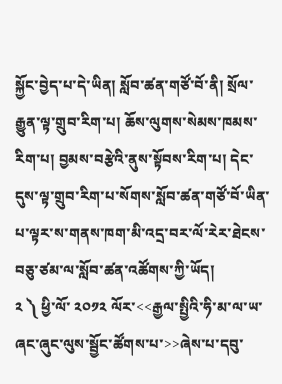སྐྱོང་བྱེད་པ་དེ་ཡིན། སློབ་ཚན་གཙོ་བོ་ནི། སྲོལ་རྒྱུན་ལྟ་གྲུབ་རིག་པ། ཆོས་ལུགས་སེམས་ཁམས་རིག་པ། བྱམས་བརྩེའི་ནུས་སྟོབས་རིག་པ། དེང་དུས་ལྟ་གྲུབ་རིག་པ་སོགས་སློབ་ཚན་གཙོ་བོ་ཡིན་པ་ལྟར་ས་གནས་ཁག་མི་འདྲ་བར་ལོ་རེར་ཐེངས་བཅུ་ཙམ་ལ་སློབ་ཚན་འཚོགས་ཀྱི་ཡོད།
༢ ༽ ཕྱི་ལོ་ ༢༠༡༢ ལོར་<<རྒྱལ་སྤྱིའི་ཧི་མ་ལ་ཡ་ཞང་ཞུང་ལུས་སྦྱོང་ཚོགས་པ་>>ཞེས་པ་དབུ་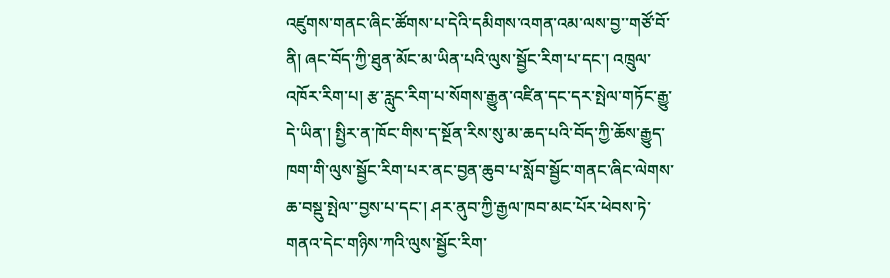འཛུགས་གནང་ཞིང་ཚོགས་པ་དེའི་དམིགས་འགན་འམ་ལས་བྱ་་གཙོ་བོ་ནི། ཞང་བོད་ཀྱི་ཐུན་མོང་མ་ཡིན་པའི་ལུས་སྦྱོང་རིག་པ་དང་། འཁྲུལ་འཁོར་རིག་པ། རྩ་རླུང་རིག་པ་སོགས་རྒྱུན་འཛིན་དང་དར་སྤེལ་གཏོང་རྒྱུ་དེ་ཡིན་། སྤྱིར་ན་ཁོང་གིས་ད་སྔོན་རིས་སུ་མ་ཆད་པའི་བོད་ཀྱི་ཆོས་རྒྱུད་ཁག་གི་ལུས་སྦྱོང་རིག་པར་ནང་བྱན་ཆུབ་པ་སློབ་སྦྱོང་གནང་ཞིང་ལེགས་ཆ་བསྡུ་སྤེལ་་བྱས་པ་དང་། ཤར་ནུབ་ཀྱི་རྒྱལ་ཁབ་མང་པོར་ཕེབས་ཏེ་གནའ་དེང་གཉིས་ཀའི་ལུས་སྦྱོང་རིག་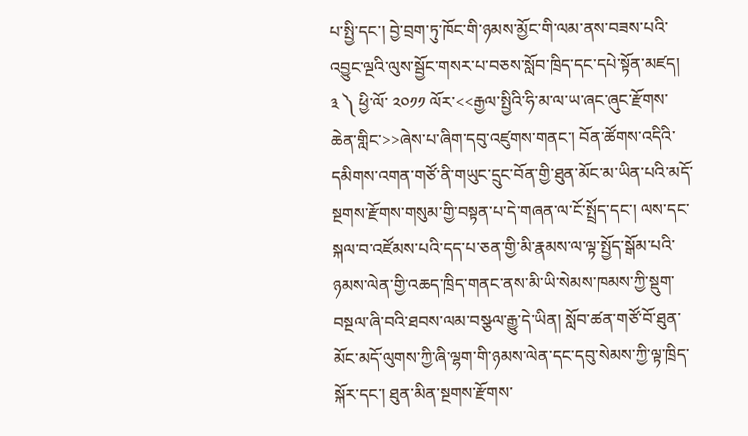པ་སྤྱི་དང་། བྱེ་བྲག་ཏུ་ཁོང་གི་ཉམས་མྱོང་གི་ལམ་ནས་བཟས་པའི་འབྱུང་ལྔའི་ལུས་སྦྱོང་གསར་པ་བཅས་སློབ་ཁྲིད་དང་དཔེ་སྟོན་མཛད།
༣ ༽ ཕྱི་ལོ་ ༢༠༡༡ ལོར་<<རྒྱལ་སྤྱིའི་ཧི་མ་ལ་ཡ་ཞང་ཞུང་རྫོགས་ཆེན་གླིང་>>ཞེས་པ་ཞིག་དབུ་འཛུགས་གནང་། བོན་ཚོགས་འདིའི་དམིགས་འགན་གཙོ་ནི་གཡུང་དྲུང་བོན་གྱི་ཐུན་མོང་མ་ཡིན་པའི་མདོ་སྔགས་རྫོགས་གསུམ་གྱི་བསྟན་པ་དེ་གཞན་ལ་ངོ་སྤྲོད་དང་། ལས་དང་སྐལ་བ་འཛོམས་པའི་དད་པ་ཅན་གྱི་མི་རྣམས་ལ་ལྟ་སྤྱོད་སྒོམ་པའི་ཉམས་ལེན་གྱི་འཆད་ཁྲིད་གནང་ནས་མི་ཡི་སེམས་ཁམས་ཀྱི་སྡུག་བསྔལ་ཞི་བའི་ཐབས་ལམ་བསྩལ་རྒྱུ་དེ་ཡིན། སློབ་ཚན་གཙོ་བོ་ཐུན་མོང་མདོ་ལུགས་ཀྱི་ཞི་ལྷག་གི་ཉམས་ལེན་དང་དབུ་སེམས་ཀྱི་ལྟ་ཁྲིད་སྐོར་དང་། ཐུན་མིན་སྔགས་རྫོགས་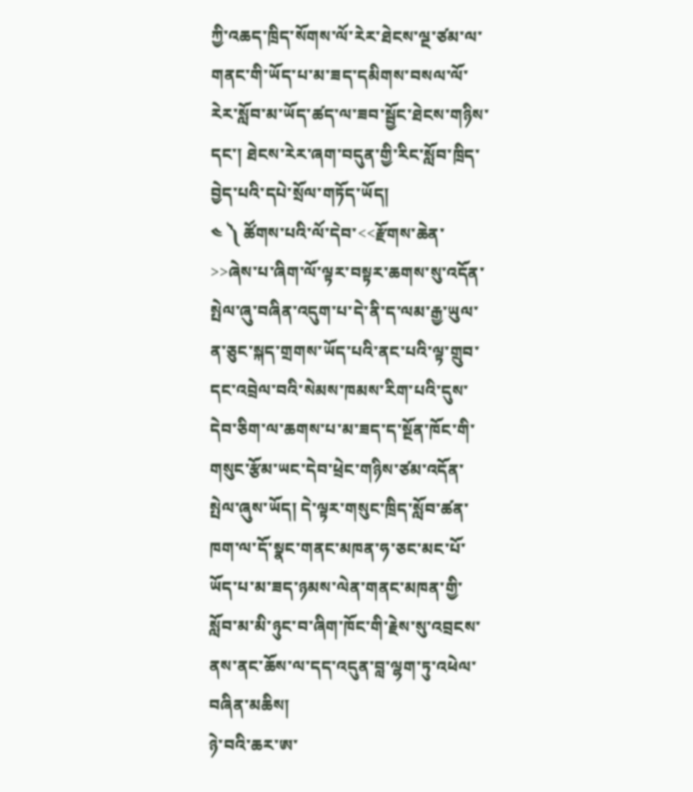ཀྱི་འཆད་ཁྲིད་སོགས་ལོ་རེར་ཐེངས་ལྔ་ཙམ་ལ་གནང་གི་ཡོད་པ་མ་ཟད་དམིགས་བསལ་ལོ་རེར་སློབ་མ་ཡོད་ཚད་ལ་ཟབ་སྦྱོང་ཐེངས་གཉིས་དང་། ཐེངས་རེར་ཞག་བདུན་གྱི་རིང་སློབ་ཁྲིད་བྱེད་པའི་དཔེ་སྲོལ་གཏོད་ཡོད།
༤ ༽ ཚོགས་པའི་ལོ་དེབ་<<རྫོགས་ཆེན་>>ཞེས་པ་ཞིག་ལོ་ལྟར་བསྟར་ཆགས་སུ་འདོན་སྤེལ་ཞུ་བཞིན་འདུག་པ་དེ་ནི་ད་ལམ་རྒྱ་ཡུལ་ན་ཅུང་སྐད་གྲགས་ཡོད་པའི་ནང་པའི་ལྟ་གྲུབ་དང་འབྲེལ་བའི་སེམས་ཁམས་རིག་པའི་དུས་དེབ་ཅིག་ལ་ཆགས་པ་མ་ཟད་ད་སྔོན་ཁོང་གི་གསུང་རྩོམ་ཡང་དེབ་ཕྲེང་གཉིས་ཙམ་འདོན་སྤེལ་ཞུས་ཡོད། དེ་ལྟར་གསུང་ཁྲིད་སློབ་ཚན་ཁག་ལ་དོ་སྣང་གནང་མཁན་ཧ་ཅང་མང་པོ་ཡོད་པ་མ་ཟད་ཉམས་ལེན་གནང་མཁན་གྱི་སློབ་མ་མི་ཉུང་བ་ཞིག་ཁོང་གི་རྗེས་སུ་འབྲངས་ནས་ནང་ཆོས་ལ་དད་འདུན་བླ་ལྷག་ཏུ་འཕེལ་བཞིན་མཆིས།
ཉེ་བའི་ཆར་ཨ་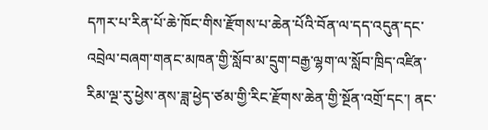དཀར་པ་རིན་པོ་ཆེ་ཁོང་གིས་རྫོགས་པ་ཆེན་པོའི་བོན་ལ་དད་འདུན་དང་འབྲེལ་བཞག་གནང་མཁན་གྱི་སློབ་མ་དྲུག་བརྒྱ་ལྷག་ལ་སློབ་ཁྲིད་འཛིན་རིམ་ལྔ་རུ་ཕྱེས་ནས་ཟླ་ཕྱེད་ཙམ་གྱི་རིང་རྫོགས་ཆེན་གྱི་སྔོན་འགྲོ་དང་། ནང་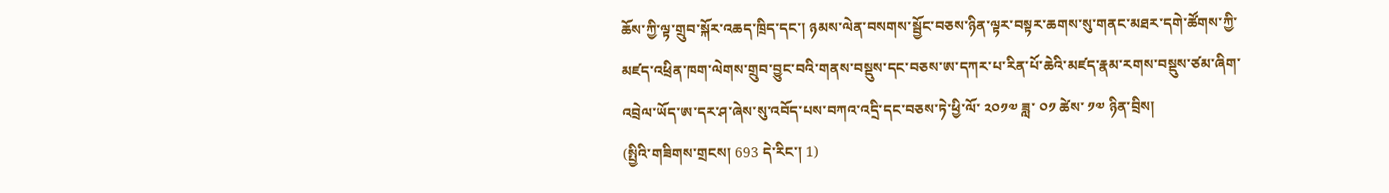ཆོས་ཀྱི་ལྟ་གྲུབ་སྐོར་འཆད་ཁྲིད་དང་། ཉམས་ལེན་བསགས་སྦྱོང་བཅས་ཉིན་ལྟར་བསྟར་ཆགས་སུ་གནང་མཐར་དགེ་ཚོགས་ཀྱི་མཛད་འཕྲིན་ཁག་ལེགས་གྲུབ་བྱུང་བའི་གནས་བསྡུས་དང་བཅས་ཨ་དཀར་པ་རིན་པོ་ཆེའི་མཛད་རྣམ་རགས་བསྡུས་ཙམ་ཞིག་འབྲེལ་ཡོད་ཨ་དར་ཤ་ཞེས་སུ་འབོད་པས་བཀའ་འདྲི་དང་བཅས་ཏེ་ཕྱི་ལོ་ ༢༠༡༧ ཟླ་ ༠༡ ཚེས་ ༡༧ ཉིན་བྲིས།
(སྤྱིའི་གཟིགས་གྲངས། 693 དེ་རིང་། 1)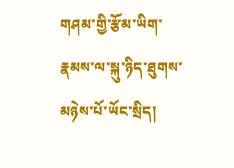གཤམ་གྱི་རྩོམ་ཡིག་རྣམས་ལ་སྐུ་ཉིད་ཐུགས་མཉེས་པོ་ཡོང་སྲིད།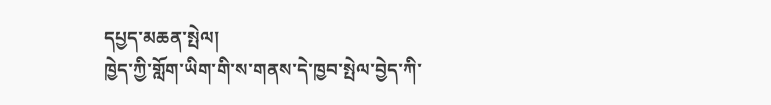དཔྱད་མཆན་སྤེལ།
ཁྱེད་ཀྱི་གློག་ཡིག་གི་ས་གནས་དེ་ཁྱབ་སྤེལ་བྱེད་ཀི་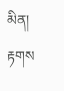མིན། རྟགས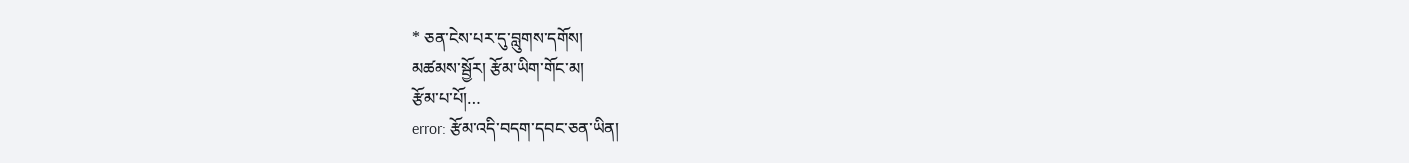* ཅན་ངེས་པར་དུ་བླུགས་དགོས།
མཚམས་སྦྱོར། རྩོམ་ཡིག་གོང་མ།
རྩོམ་པ་པོ།…
error: རྩོམ་འདི་བདག་དབང་ཅན་ཡིན།